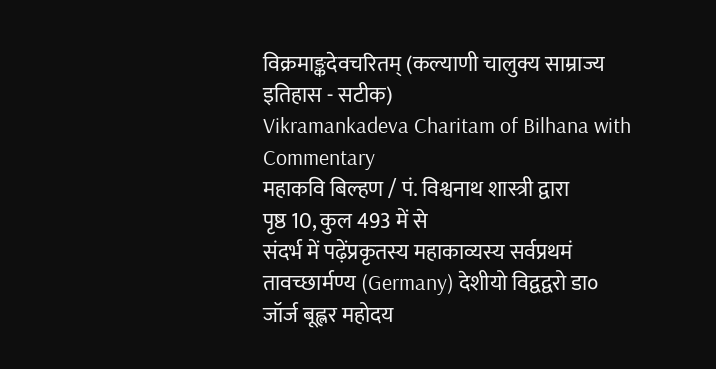विक्रमाङ्कदेवचरितम् (कल्याणी चालुक्य साम्राज्य इतिहास - सटीक)
Vikramankadeva Charitam of Bilhana with Commentary
महाकवि बिल्हण / पं. विश्वनाथ शास्त्री द्वारा
पृष्ठ 10, कुल 493 में से
संदर्भ में पढ़ेंप्रकृतस्य महाकाव्यस्य सर्वप्रथमं तावच्छार्मण्य (Germany) देशीयो विद्वद्वरो डा० जॉर्ज बूह्लर महोदय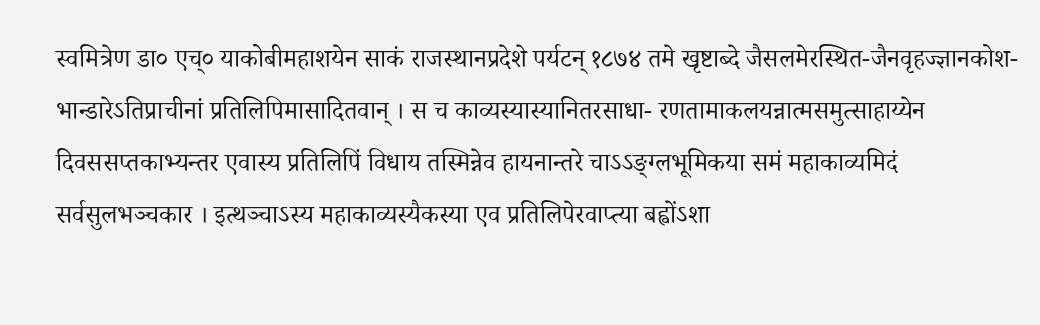स्वमित्रेण डा० एच्० याकोबीमहाशयेन साकं राजस्थानप्रदेशे पर्यटन् १८७४ तमे खृष्टाब्दे जैसलमेरस्थित-जैनवृहज्ज्ञानकोश- भान्डारेऽतिप्राचीनां प्रतिलिपिमासादितवान् । स च काव्यस्यास्यानितरसाधा- रणतामाकलयन्नात्मसमुत्साहाय्येन दिवससप्तकाभ्यन्तर एवास्य प्रतिलिपिं विधाय तस्मिन्नेव हायनान्तरे चाऽऽङ्ग्लभूमिकया समं महाकाव्यमिदं सर्वसुलभञ्चकार । इत्थञ्चाऽस्य महाकाव्यस्यैकस्या एव प्रतिलिपेरवाप्त्या बह्वोंऽशा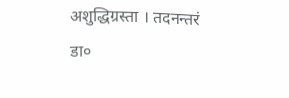अशुद्धिग्रस्ता । तदनन्तरं डा०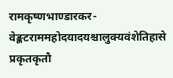रामकृष्णभाण्डारकर-वेङ्कटराममहोदयादयश्चालुक्यवंशेतिहासे प्रकृतकृतौ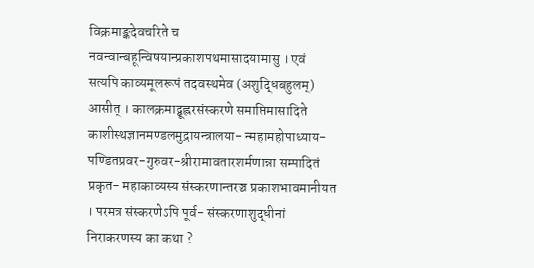विक्रमाङ्कदेवचरिते च नवन्वान्बहून्विषयान्प्रकाशपथमासादयामासु । एवं सत्यपि काव्यमूलरूपं तदवस्थमेव (अशुद्धिबहुलम्) आसीत् । कालक्रमाद्बूह्लरसंस्करणे समाप्तिमासादिते काशीस्थज्ञानमण्डलमुद्रायन्त्रालया- न्महामहोपाध्याय-पण्डितप्रवर-गुरुवर-श्रीरामावतारशर्मणान्ना सम्पादितं प्रकृत- महाकाव्यस्य संस्करणान्तरञ्च प्रकाशभावमानीयत । परमत्र संस्करणेऽपि पूर्व- संस्करणाशुद्धीनां निराकरणस्य का कथा ?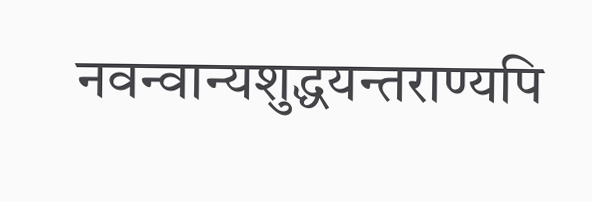नवन्वान्यशुद्धयन्तराण्यपि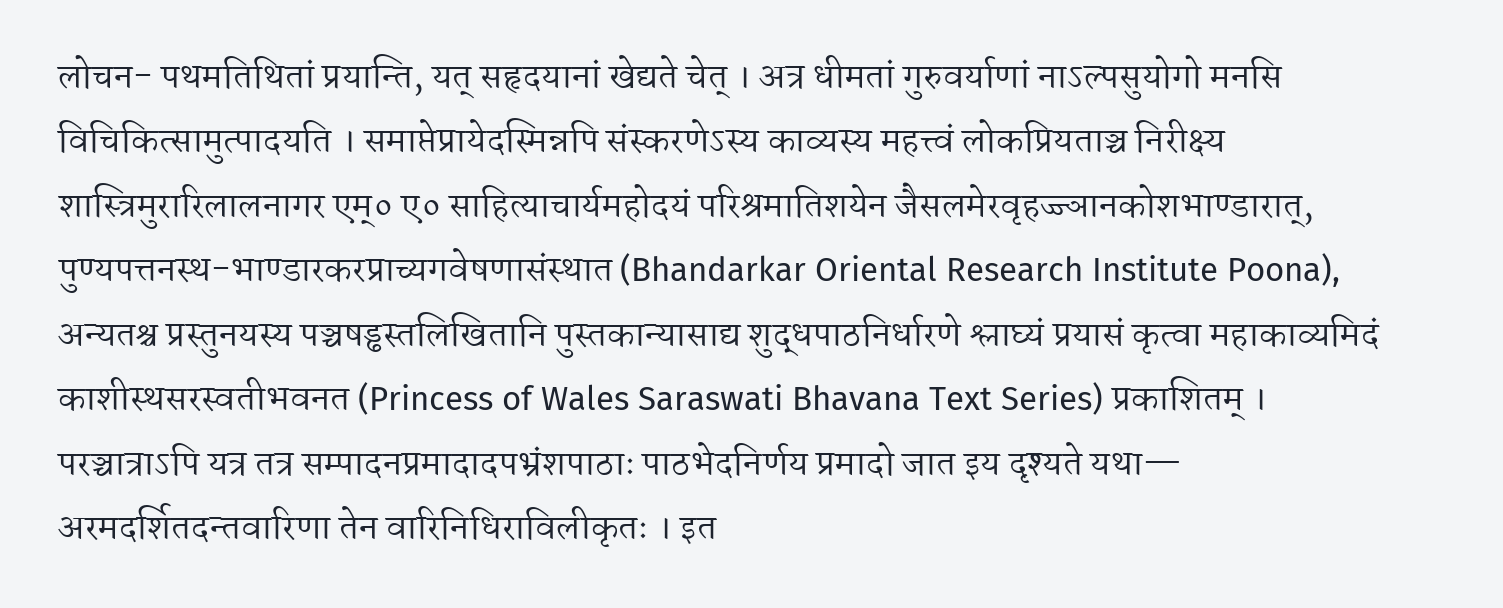लोचन- पथमतिथितां प्रयान्ति, यत् सहृदयानां खेद्यते चेत् । अत्र धीमतां गुरुवर्याणां नाऽल्पसुयोगो मनसि विचिकित्सामुत्पादयति । समाप्तेप्रायेदस्मिन्नपि संस्करणेऽस्य काव्यस्य महत्त्वं लोकप्रियताञ्च निरीक्ष्य शास्त्रिमुरारिलालनागर एम्० ए० साहित्याचार्यमहोदयं परिश्रमातिशयेन जैसलमेरवृहज्ज्ञानकोशभाण्डारात्, पुण्यपत्तनस्थ-भाण्डारकरप्राच्यगवेषणासंस्थात (Bhandarkar Oriental Research Institute Poona), अन्यतश्च प्रस्तुनयस्य पञ्चषड्ढस्तलिखितानि पुस्तकान्यासाद्य शुद्धपाठनिर्धारणे श्लाघ्यं प्रयासं कृत्वा महाकाव्यमिदं काशीस्थसरस्वतीभवनत (Princess of Wales Saraswati Bhavana Text Series) प्रकाशितम् । परञ्चात्राऽपि यत्र तत्र सम्पादनप्रमादादपभ्रंशपाठाः पाठभेदनिर्णय प्रमादो जात इय दृश्यते यथा— अरमदर्शितदन्तवारिणा तेन वारिनिधिराविलीकृतः । इत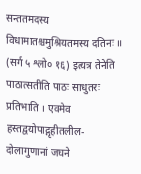सन्ततमदस्य विधामातश्चमुश्रियतमस्य दतिनः ॥ (सर्ग ५ श्लो० १६) इत्यत्र तेनेति पाठात्सतीति पाठः साधुतरः प्रतिभाति । एवमेव हस्तद्वयोपाद्गृहीतलील-दोलागुणानां जघने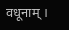वधूनाम् ।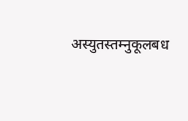अस्युतस्तम्नुकूलबध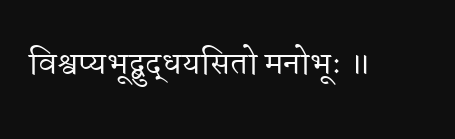विश्वप्यभूद्बुद्धयसितो मनोभूः ॥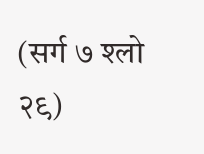(सर्ग ७ श्लो २९)